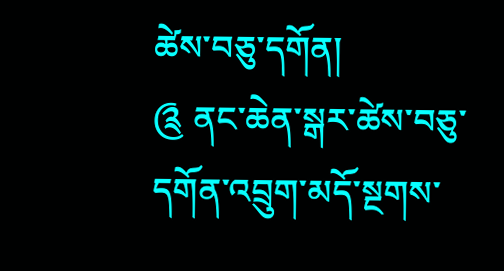ཚེས་བཅུ་དགོན།
༊ ནང་ཆེན་སྒར་ཚེས་བཅུ་དགོན་འབྲུག་མདོ་སྔགས་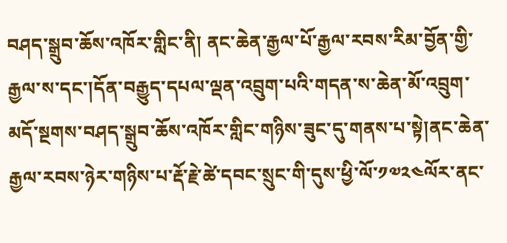བཤད་སྒྲུབ་ཆོས་འཁོར་གླིང་ནི། ནང་ཆེན་རྒྱལ་པོ་རྒྱལ་རབས་རིམ་བྱོན་གྱི་རྒྱལ་ས་དང་།དོན་བརྒྱུད་དཔལ་ལྡན་འབྲུག་པའི་གདན་ས་ཆེན་མོ་འབྲུག་མདོ་སྔགས་བཤད་སྒྲུབ་ཆོས་འཁོར་གླིང་གཉིས་ཟུང་དུ་གནས་པ་སྟེ།ནང་ཆེན་རྒྱལ་རབས་ཉེར་གཉིས་པ་རྡོ་རྗེ་ཚེ་དབང་སྲུང་གི་དུས་ཕྱི་ལོ་༡༧༢༤ལོར་ནང་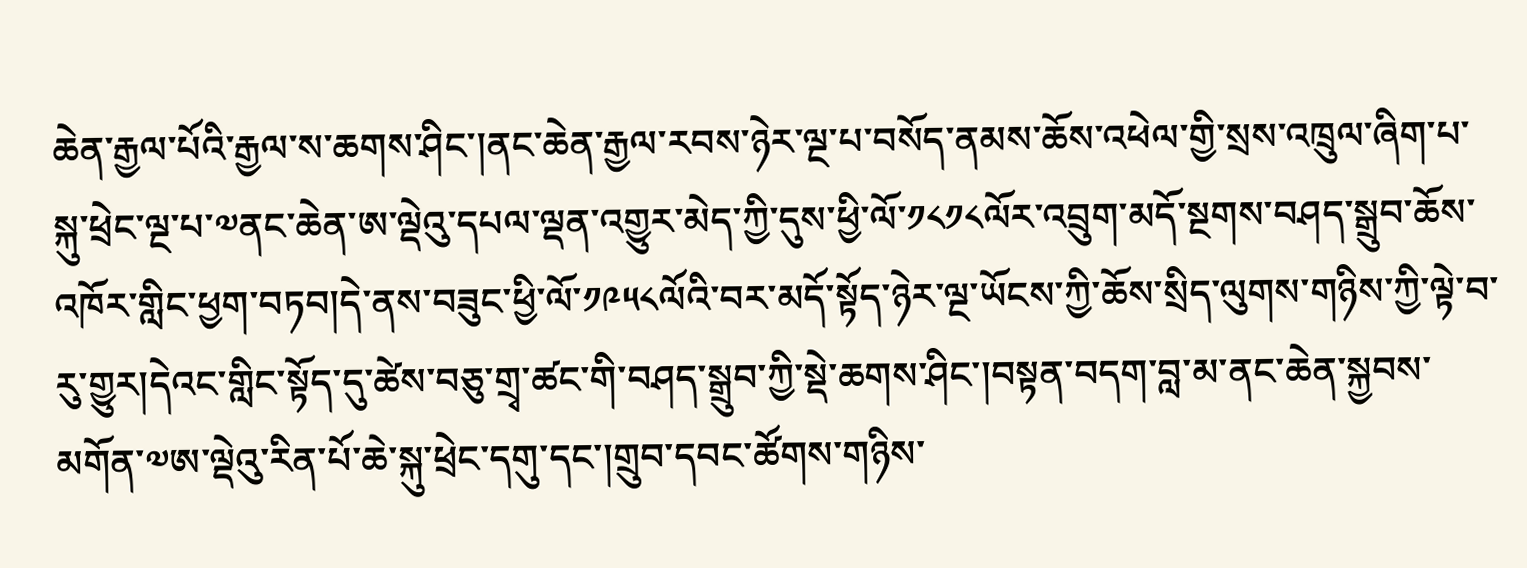ཆེན་རྒྱལ་པོའི་རྒྱལ་ས་ཆགས་ཤིང་།ནང་ཆེན་རྒྱལ་རབས་ཉེར་ལྔ་པ་བསོད་ནམས་ཆོས་འཕེལ་གྱི་སྲས་འཁྲུལ་ཞིག་པ་སྐུ་ཕྲེང་ལྔ་པ་༧ནང་ཆེན་ཨ་ལྡེའུ་དཔལ་ལྡན་འགྱུར་མེད་ཀྱི་དུས་ཕྱི་ལོ་༡༨༡༨ལོར་འབྲུག་མདོ་སྔགས་བཤད་སྒྲུབ་ཆོས་འཁོར་གླིང་ཕྱག་བཏབ།དེ་ནས་བཟུང་ཕྱི་ལོ་༡༩༥༨ལོའི་བར་མདོ་སྟོད་ཉེར་ལྔ་ཡོངས་ཀྱི་ཆོས་སྲིད་ལུགས་གཉིས་ཀྱི་ལྟེ་བ་རུ་གྱུར།དེའང་གླིང་སྟོད་དུ་ཚེས་བཅུ་གྲྭ་ཚང་གི་བཤད་སྒྲུབ་ཀྱི་སྡེ་ཆགས་ཤིང་།བསྟན་བདག་བླ་མ་ནང་ཆེན་སྐྱབས་མགོན་༧ཨ་ལྡེའུ་རིན་པོ་ཆེ་སྐུ་ཕྲེང་དགུ་དང་།གྲུབ་དབང་ཚོགས་གཉིས་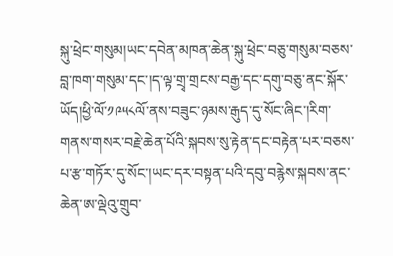སྐུ་ཕྲེང་གསུམ།ཡང་དབེན་མཁན་ཆེན་སྐུ་ཕྲེང་བཅུ་གསུམ་བཅས་བླ་ཁག་གསུམ་དང་།ད་ལྟ་གྲྭ་གྲངས་བརྒྱ་དང་དགུ་བཅུ་ནང་སྐོར་ཡོད།ཕྱི་ལོ་༡༩༥༨ལོ་ནས་བཟུང་ཉམས་རྒུད་དུ་སོང་ཞིང་།རིག་གནས་གསར་བརྗེ་ཆེན་པོའི་སྐབས་སུ་རྟེན་དང་བརྟེན་པར་བཅས་པ་རྩ་གཏོར་དུ་སོང་།ཡང་དར་བསྟན་པའི་དབུ་བརྙེས་སྐབས་ནང་ཆེན་ཨ་ལྡེའུ་གྲུབ་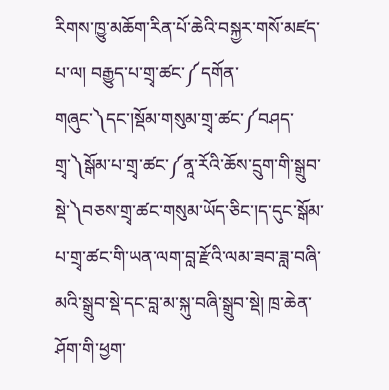རིགས་ཁྱུ་མཆོག་རིན་པོ་ཆེའི་བསྐྱར་གསོ་མཛད་པ་ལ། བརྒྱུད་པ་གྲྭ་ཚང་༼དགོན་གཞུང་༽དང་།སྡོམ་གསུམ་གྲྭ་ཚང་༼བཤད་གྲྭ་༽སྒོམ་པ་གྲྭ་ཚང་༼ནཱ་རོའི་ཆོས་དྲུག་གི་སྒྲུབ་སྡེ་༽བཅས་གྲྭ་ཚང་གསུམ་ཡོད་ཅིང་།ད་དུང་སྒོམ་པ་གྲྭ་ཚང་གི་ཡན་ལག་བླ་རྫོའི་ལམ་ཟབ་ཟླ་བཞི་མའི་སྒྲུབ་སྡེ་དང་བླ་མ་སྐུ་བཞི་སྒྲུབ་སྡེ། ཁྲ་ཆེན་ཤོག་གི་ཕྱག་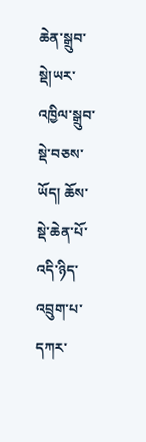ཆེན་སྒྲུབ་སྡེ།ཡར་འཁྱིལ་སྒྲུབ་སྡེ་བཅས་ཡོད། ཆོས་སྡེ་ཆེན་པོ་འདི་ཉིད་འབྲུག་པ་དཀར་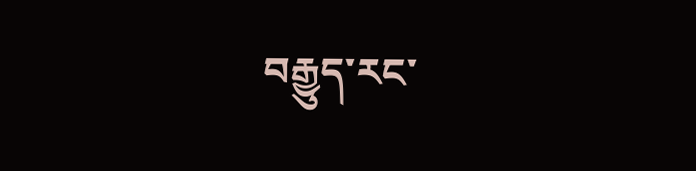བརྒྱུད་རང་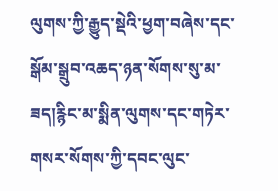ལུགས་ཀྱི་རྒྱུད་སྡེའི་ཕྱག་བཞེས་དང་སྒོམ་སྒྲུབ་འཆད་ཉན་སོགས་སུ་མ་ཟད།རྙིང་མ་སྨིན་ལུགས་དང་གཏེར་གསར་སོགས་ཀྱི་དབང་ལུང་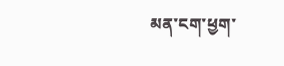མན་ངག་ཕྱག་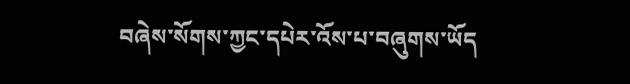བཞེས་སོགས་ཀྱང་དཔེར་འོས་པ་བཞུགས་ཡོད